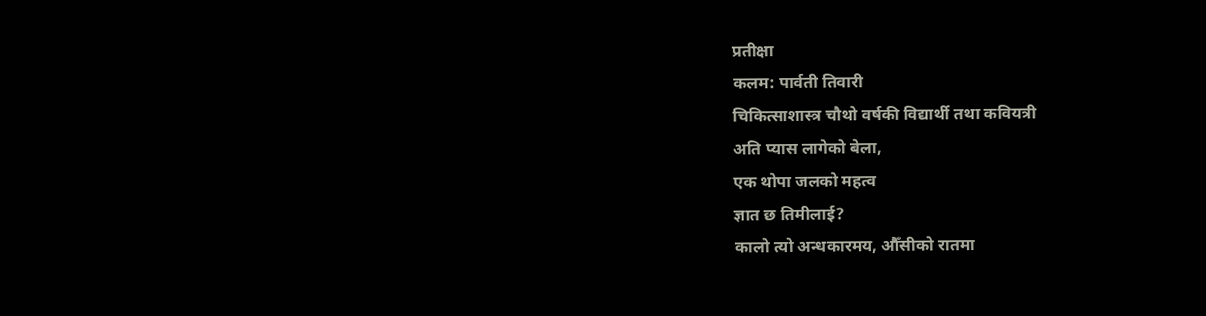प्रतीक्षा
कलम: पार्वती तिवारी
चिकित्साशास्त्र चौथो वर्षकी विद्यार्थी तथा कवियत्री
अति प्यास लागेको बेला,
एक थोपा जलको महत्व
ज्ञात छ तिमीलाई?
कालो त्यो अन्धकारमय, औँसीको रातमा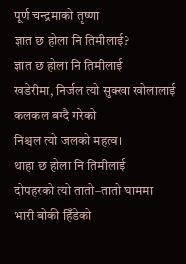पूर्ण चन्द्रमाको तृष्णा
ज्ञात छ होला नि तिमीलाई?
ज्ञात छ होला नि तिमीलाई
खडेरीमा, निर्जल त्यो सुक्खा खोलालाई
कलकल बग्दै गरेको
निश्चल त्यो जलको महत्व।
थाहा छ होला नि तिमीलाई
दोपहरको त्यो तातो–तातो घाममा
भारी बोकी हिँडेको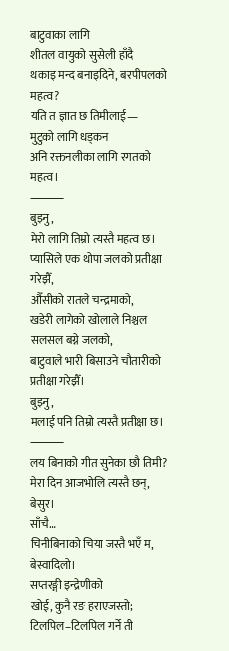बाटुवाका लागि
शीतल वायुको सुसेली हाँदै
थकाइ मन्द बनाइदिने, बरपीपलको महत्व?
यति त ज्ञात छ तिमीलाई—
मुटुको लागि धड्कन
अनि रक्तनलीका लागि रगतको महत्व।
⸻
बुझ्नु,
मेरो लागि तिम्रो त्यस्तै महत्व छ।
प्यासिले एक थोपा जलको प्रतीक्षा गरेझैँ,
औँसीको रातले चन्द्रमाको,
खडेरी लागेको खोलाले निश्चल सलसल बग्ने जलको,
बाटुवाले भारी बिसाउने चौतारीको
प्रतीक्षा गरेझैँ।
बुझ्नु,
मलाई पनि तिम्रो त्यस्तै प्रतीक्षा छ।
⸻
लय बिनाको गीत सुनेका छौ तिमी?
मेरा दिन आजभोलि त्यस्तै छन्, बेसुर।
साँचै…
चिनीबिनाको चिया जस्तै भएँ म,
बेस्वादिलो।
सप्तरङ्गी इन्द्रेणीको
खोई, कुनै रङ हराएजस्तो;
टिलपिल–टिलपिल गर्ने ती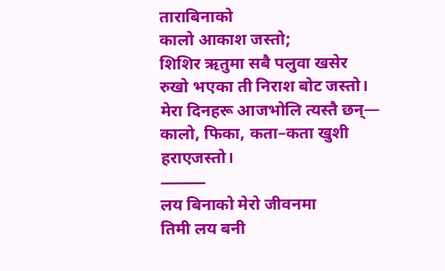ताराबिनाको
कालो आकाश जस्तो;
शिशिर ऋतुमा सबै पलुवा खसेर
रुखो भएका ती निराश बोट जस्तो।
मेरा दिनहरू आजभोलि त्यस्तै छन्—
कालो, फिका, कता–कता खुशी हराएजस्तो।
⸻
लय बिनाको मेरो जीवनमा
तिमी लय बनी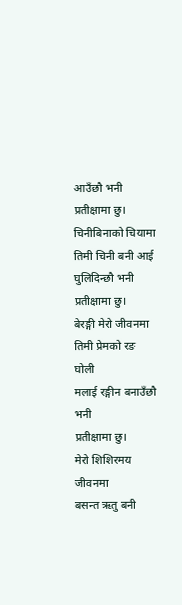आउँछौ भनी
प्रतीक्षामा छु।
चिनीबिनाको चियामा
तिमी चिनी बनी आई घुलिदिन्छौ भनी
प्रतीक्षामा छु।
बेरङ्गी मेरो जीवनमा
तिमी प्रेमको रङ घोली
मलाई रङ्गीन बनाउँछौ भनी
प्रतीक्षामा छु।
मेरो शिशिरमय जीवनमा
बसन्त ऋतु बनी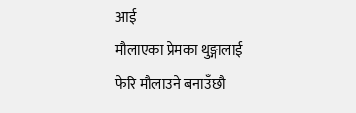आई
मौलाएका प्रेमका थुङ्गालाई
फेरि मौलाउने बनाउँछौ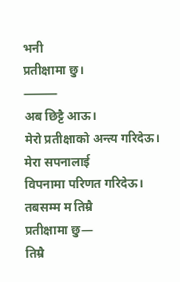भनी
प्रतीक्षामा छु।
⸻
अब छिट्टै आऊ।
मेरो प्रतीक्षाको अन्त्य गरिदेऊ।
मेरा सपनालाई
विपनामा परिणत गरिदेऊ।
तबसम्म म तिम्रै
प्रतीक्षामा छु—
तिम्रै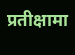प्रतीक्षामा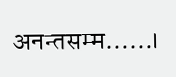अनन्तसम्म……।